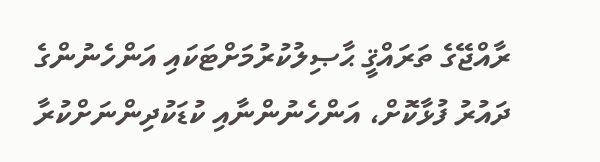ރާއްޖޭގެ ތަރައްޤީ ޙާޞިލުކުރުމަށްޓަކައި އަންހެނުންގެ ދައުރު ފުޅާކޮށް، އަންހެނުންނާއި ކުޑަކުދިންނަށްކުރާ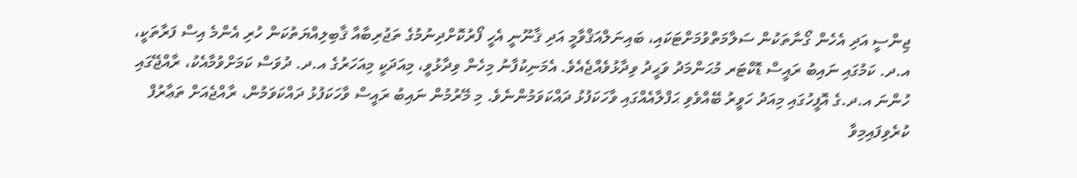ޖިންސީ އަދި އެހެން ގޯނާތަކުން ސަލާމަތްވުމަށްޓަކައި، ބައިނަލްއަޤްވާމީ އަދި ޤާނޫނީ އެހީ ފޯރުކޮށްދިނުމުގެ ތަޖުރިބާއާ ޤާބިލިއްޔަތުކަން ހުރި އެންމެ އިސް ފަރާތަކީ، އ.ދ. ކަމުގައި ނައިބު ރައީސް ޑޮކްޓަރ މުޙަންމަދު ވަޙީދު ވިދާޅުވެއްޖެއެވެ. އެމަނިކުފާނު މިހެން ވިދާޅުވީ، މިއަދަކީ މިއަހަރުގެ އ.ދ. ދުވަސް ކަމަށްވުމާއެކު، ރާއްޖޭގައި ހުންނަ އ.ދ.ގެ އޮފީހުގައި މިއަދު ހަވީރު ބޭއްވެވި ޙަފްލާއެއްގައި ވާހަކަފުޅު ދައްކަވަމުންނެވެ. މި މޭރުމުން ނައިބު ރައީސް ވާހަކަފުޅު ދައްކަވަމުން، ރާއްޖެއަށް ތަޢާރުފް ކުރެވިފައިމިވާ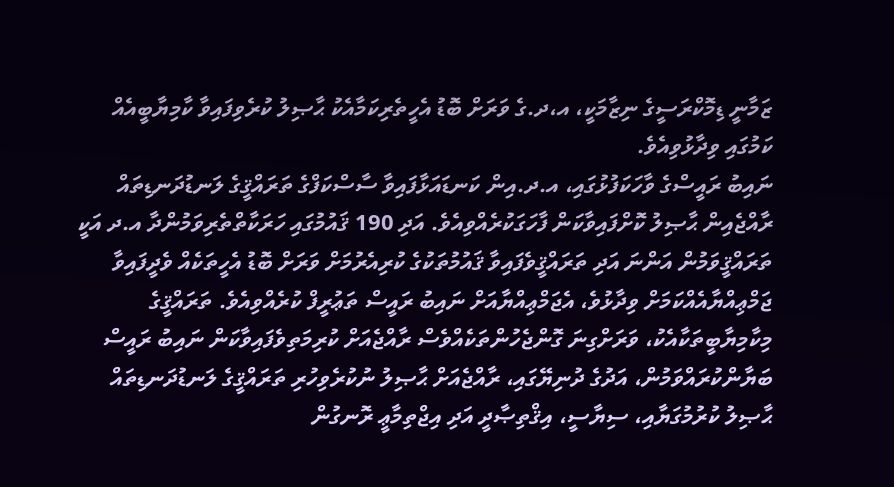ޒަމާނީ ޑިމޮކްރަސީގެ ނިޒާމަކީ، އ،ދ.ގެ ވަރަށް ބޮޑު އެހީތެރިކަމާއެކު ޙާޞިލު ކުރެވިފައިވާ ކާމިޔާބީއެއް ކަމުގައި ވިދާޅުވިއެވެ.
ނައިބު ރައީސްގެ ވާހަކަފުޅުގައި، އ.ދ.އިން ކަނޑައަޅާފައިވާ ސާސްކަފްގެ ތަރައްޤީގެ ލަނޑުދަނޑިތައް ރާއްޖެއިން ޙާޞިލު ކޮށްފައިވާކަން ފާހަގަކުރެއްވިއެވެ. އަދި 190 ޤައުމުގައި ހަރަކާތްތެރިވަމުންދާ އ.ދ އަކީ ތަރައްޤީވަމުން އަންނަ އަދި ތަރައްޤީވެފައިވާ ޤައުމުތަކުގެ ކުރިއެރުމަށް ވަރަށް ބޮޑު އެހީތަކެއް ވެދީފައިވާ ޖަމްޢިއްޔާއެއްކަމަށް ވިދާޅުވެ، އެޖަމްޢިއްޔާއަށް ނައިބު ރައީސް ތަޢުރީފް ކުރެއްވިއެވެ. ތަރައްޤީގެ މިކާމިޔާބީތަކާއެކު، ވަރަށްގިނަ ގޮންޖެހުންތަކެއްވެސް ރާއްޖެއަށް ކުރިމަތިވެފައިވާކަން ނައިބު ރައީސް ބަޔާންކުރައްވަމުން، އަދުގެ ދުނިޔޭގައި، ރާއްޖެއަށް ޙާޞިލު ނުކުރެވިހުރި ތަރައްޤީގެ ލަނޑުދަނޑިތައް ޙާޞިލު ކުރުމުގަޔާއި، ސިޔާސީ، އިޤްތިޞާދީ އަދި އިޖްތިމާޢީ ރޮނގުން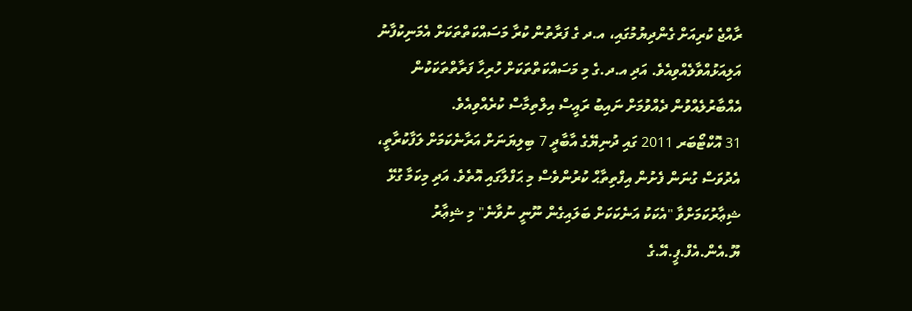ރާއްޖެ ކުރިއަށް ގެންދިޔުމުގައި، އ.ދ ގެ ފަރާތުން ކުރާ މަސައްކަތްތަކަށް އެމަނިކުފާނު އަލިއަޅުއްވާލެއްވިއެވެ. އަދި އ.ދ.ގެ މި މަސައްކަތްތަކަށް ހުރިހާ ފަރާތްތަކަކުން އެއްބާރުލެއްވުން ދެއްވުމަށް ނައިބު ރައީސް އިލްތިމާސް ކުރެއްވިއެވެ.
31 އޮކްޓޯބަރ 2011 ގައި ދުނިޔޭގެ އާބާދީ 7 ބިލިޔަނަށް އަރާނެކަމަށް ލަފާކުރާތީ، އެދުވަސް ގުނަން ފެށުން އިފްތިތާޙް ކުރުންވެސް މި ޙަފްލާގައި އޮތެވެ. އަދި މިކަމާ ގުޅޭ ޝިޢާރުކަމަށްވާ "އެކަކު އަނެކަކަށް ބަލައިގެން ނޫނީ ނުވާނެ" މި ޝިޢާރު ޔޫ.އެން.އެފް.ޕީ.އޭ.ގެ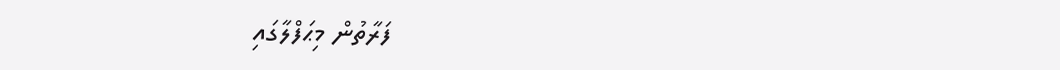ފަރާތުން މިޙަފްލާގައި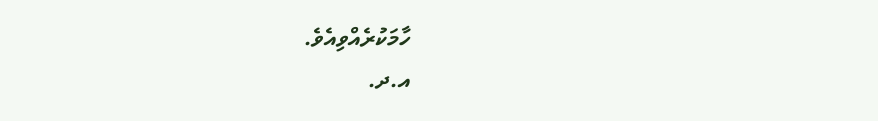ހާމަކުރެއްވިއެވެ.
އ.ދ.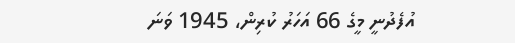އުފެދުނީ މީގެ 66 އަހަރު ކުރިން، 1945 ވަނަ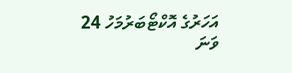އަހަރުގެ އޮކްޓޯބަރުމަހު 24 ވަނަ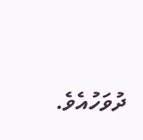ދުވަހުއެވެ.